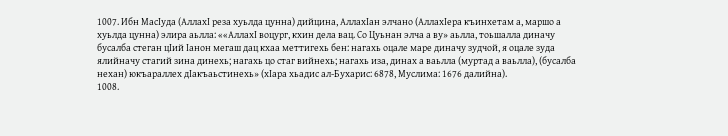1007. Ибн МасIуда (АллахI реза хуьлда цунна) дийцина, АллахIан элчано (АллахIера къинхетам а, маршо а хуьлда цунна) элира аьлла: ««АллахI воцург, кхин дела вац. Со Цуьнан элча а ву» аьлла, тоьшалла диначу бусалба стеган цIий Iанон мегаш дац кхаа меттигехь бен: нагахь оцале маре диначу зудчой, я оцале зуда ялийначу стагий зина динехь; нагахь цо стаг вийнехь; нагахь иза, динах а ваьлла (муртад а ваьлла), (бусалба нехан) юкъараллех дIакъаьстинехь» (хIара хьадис ал-Бухарис: 6878, Муслима: 1676 далийна).
1008.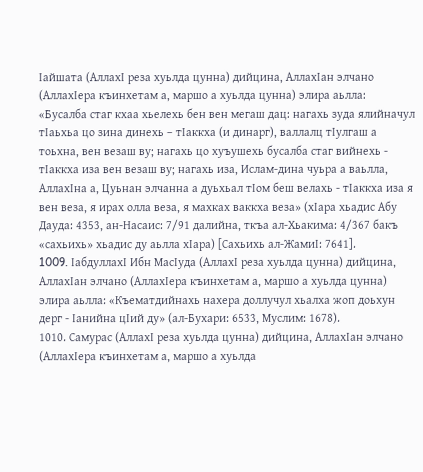Iайшата (АллахI реза хуьлда цунна) дийцина, АллахIан элчано (АллахIера къинхетам а, маршо а хуьлда цунна) элира аьлла: «Бусалба стаг кхаа хьелехь бен вен мегаш дац: нагахь зуда ялийначул тIаьхьа цо зина динехь – тIаккха (и динарг), валлалц тIулгаш а тоьхна, вен везаш ву; нагахь цо хуъушехь бусалба стаг вийнехь - тIаккха иза вен везаш ву; нагахь иза, Ислам-дина чуьра а ваьлла, АллахIна а, Цуьнан элчанна а дуьхьал тIом беш велахь - тIаккха иза я вен веза, я ирах олла веза, я махках ваккха веза» (хIара хьадис Абу Дауда: 4353, ан-Насаис: 7/91 далийна, ткъа ал-Хьакима: 4/367 бакъ «сахьихь» хьадис ду аьлла хIара) [Сахьихь ал-ЖамиI: 7641].
1009. IабдуллахI Ибн МасIуда (АллахI реза хуьлда цунна) дийцина, АллахIан элчано (АллахIера къинхетам а, маршо а хуьлда цунна) элира аьлла: «Къематдийнахь нахера доллучул хьалха жоп доьхун дерг - Iанийна цIий ду» (ал-Бухари: 6533, Муслим: 1678).
1010. Самурас (АллахI реза хуьлда цунна) дийцина, АллахIан элчано (АллахIера къинхетам а, маршо а хуьлда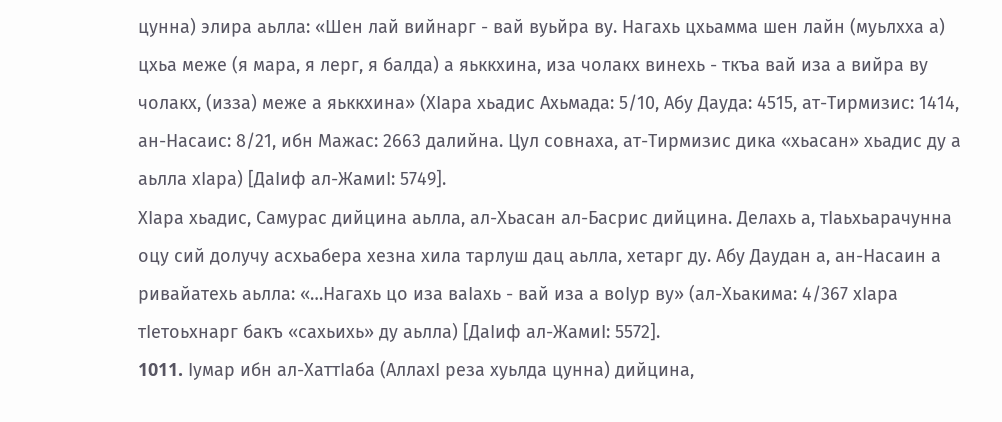цунна) элира аьлла: «Шен лай вийнарг - вай вуьйра ву. Нагахь цхьамма шен лайн (муьлхха а) цхьа меже (я мара, я лерг, я балда) а яьккхина, иза чолакх винехь - ткъа вай иза а вийра ву чолакх, (изза) меже а яьккхина» (ХIара хьадис Ахьмада: 5/10, Абу Дауда: 4515, ат-Тирмизис: 1414, ан-Насаис: 8/21, ибн Мажас: 2663 далийна. Цул совнаха, ат-Тирмизис дика «хьасан» хьадис ду а аьлла хIара) [ДаIиф ал-ЖамиI: 5749].
ХIара хьадис, Самурас дийцина аьлла, ал-Хьасан ал-Басрис дийцина. Делахь а, тIаьхьарачунна оцу сий долучу асхьабера хезна хила тарлуш дац аьлла, хетарг ду. Абу Даудан а, ан-Насаин а ривайатехь аьлла: «…Нагахь цо иза ваIахь - вай иза а воIур ву» (ал-Хьакима: 4/367 хIара тIетоьхнарг бакъ «сахьихь» ду аьлла) [ДаIиф ал-ЖамиI: 5572].
1011. Iумар ибн ал-ХаттIаба (АллахI реза хуьлда цунна) дийцина,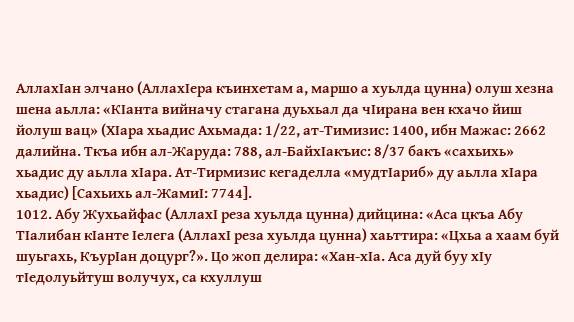АллахIан элчано (АллахIера къинхетам а, маршо а хуьлда цунна) олуш хезна шена аьлла: «КIанта вийначу стагана дуьхьал да чIирана вен кхачо йиш йолуш вац» (ХIара хьадис Ахьмада: 1/22, ат-Тимизис: 1400, ибн Мажас: 2662 далийна. Ткъа ибн ал-Жаруда: 788, ал-БайхIакъис: 8/37 бакъ «сахьихь» хьадис ду аьлла хIара. Ат-Тирмизис кегаделла «мудтIариб» ду аьлла хIара хьадис) [Сахьихь ал-ЖамиI: 7744].
1012. Абу Жухьайфас (АллахI реза хуьлда цунна) дийцина: «Аса цкъа Абу ТIалибан кIанте Iелега (АллахI реза хуьлда цунна) хаьттира: «Цхьа а хаам буй шуьгахь, КъурIан доцург?». Цо жоп делира: «Хан-хIа. Аса дуй буу хIу тIедолуьйтуш волучух, са кхуллуш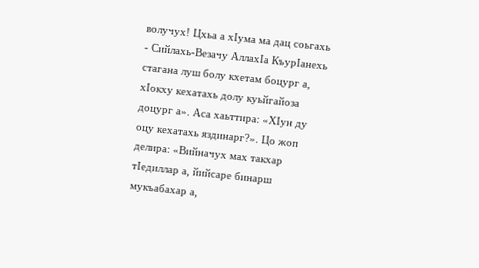волучух! Цхьа а хIума ма дац соьгахь - Сийлахь-Везачу АллахIа КъурIанехь стагана луш болу кхетам боцург а, хIокху кехатахь долу куьйгайоза доцург а». Аса хаьттира: «ХIун ду оцу кехатахь яздинарг?». Цо жоп делира: «Вийначух мах такхар тIедиллар а, йийсаре бинарш мукъабахар а,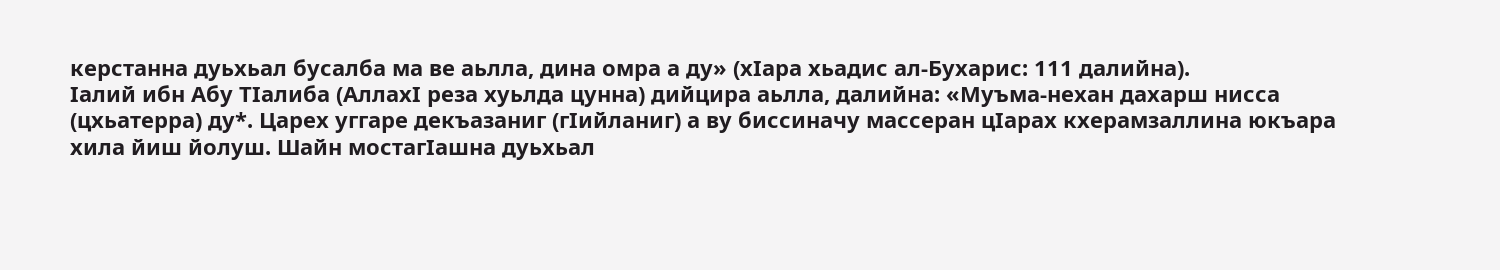керстанна дуьхьал бусалба ма ве аьлла, дина омра а ду» (хIара хьадис ал-Бухарис: 111 далийна).
Iалий ибн Абу ТIалиба (АллахI реза хуьлда цунна) дийцира аьлла, далийна: «Муъма-нехан дахарш нисса (цхьатерра) ду*. Царех уггаре декъазаниг (гIийланиг) а ву биссиначу массеран цIарах кхерамзаллина юкъара хила йиш йолуш. Шайн мостагIашна дуьхьал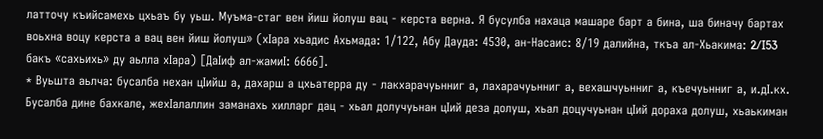латточу къийсамехь цхьаъ бу уьш. Муъма-стаг вен йиш йолуш вац - керста верна. Я бусулба нахаца машаре барт а бина, ша биначу бартах воьхна воцу керста а вац вен йиш йолуш» (хIара хьадис Ахьмада: 1/122, Абу Дауда: 4530, ан-Насаис: 8/19 далийна, ткъа ал-Хьакима: 2/I53 бакъ «сахьихь» ду аьлла хIара) [ДаIиф ал-жамиI: 6666].
* Вуьшта аьлча: бусалба нехан цIийш а, дахарш а цхьатерра ду - лакхарачуьнниг а, лахарачуьнниг а, вехашчуьнниг а, къечуьнниг а, и.дI.кх. Бусалба дине бахкале, жехIалаллин заманахь хилларг дац - хьал долучуьнан цIий деза долуш, хьал доцучуьнан цIий дораха долуш, хьаькиман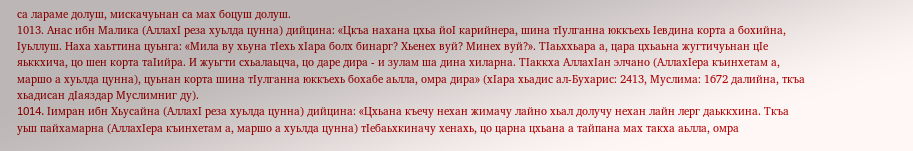са лараме долуш, мискачуьнан са мах боцуш долуш.
1013. Анас ибн Малика (АллахI реза хуьлда цунна) дийцина: «Цкъа нахана цхьа йоI карийнера, шина тIулганна юккъехь Iевдина корта а бохийна, Iуьллуш. Наха хаьттина цуьнга: «Мила ву хьуна тIехь хIара болх бинарг? Хьенех вуй? Минех вуй?». ТIаьххьара а, цара цхьаьна жугтичуьнан цIе яьккхича, цо шен корта таIийра. И жуьгти схьалаьцча, цо даре дира - и зулам ша дина хиларна. ТIаккха АллахIан элчано (АллахIера къинхетам а, маршо а хуьлда цунна), цуьнан корта шина тIулганна юккъехь бохабе аьлла, омра дира» (хIара хьадис ал-Бухарис: 2413, Муслима: 1672 далийна, ткъа хьадисан дIаяздар Муслимниг ду).
1014. Iимран ибн Хьусайна (АллахI реза хуьлда цунна) дийцина: «Цхьана къечу нехан жимачу лайно хьал долучу нехан лайн лерг даьккхина. Ткъа уьш пайхамарна (АллахIера къинхетам а, маршо а хуьлда цунна) тIебаьхкиначу хенахь, цо царна цхьана а тайпана мах такха аьлла, омра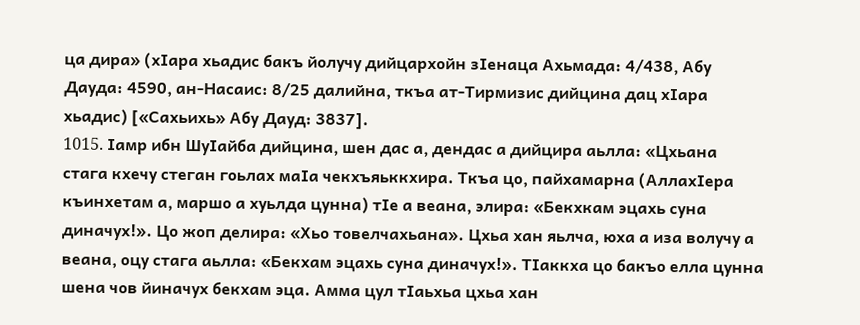ца дира» (хIара хьадис бакъ йолучу дийцархойн зIенаца Ахьмада: 4/438, Абу Дауда: 4590, ан-Насаис: 8/25 далийна, ткъа ат-Тирмизис дийцина дац хIара хьадис) [«Сахьихь» Абу Дауд: 3837].
1015. Iамр ибн ШуIайба дийцина, шен дас а, дендас а дийцира аьлла: «Цхьана стага кхечу стеган гоьлах маIа чекхъяьккхира. Ткъа цо, пайхамарна (АллахIера къинхетам а, маршо а хуьлда цунна) тIе а веана, элира: «Бекхкам эцахь суна диначух!». Цо жоп делира: «Хьо товелчахьана». Цхьа хан яьлча, юха а иза волучу а веана, оцу стага аьлла: «Бекхам эцахь суна диначух!». ТIаккха цо бакъо елла цунна шена чов йиначух бекхам эца. Амма цул тIаьхьа цхьа хан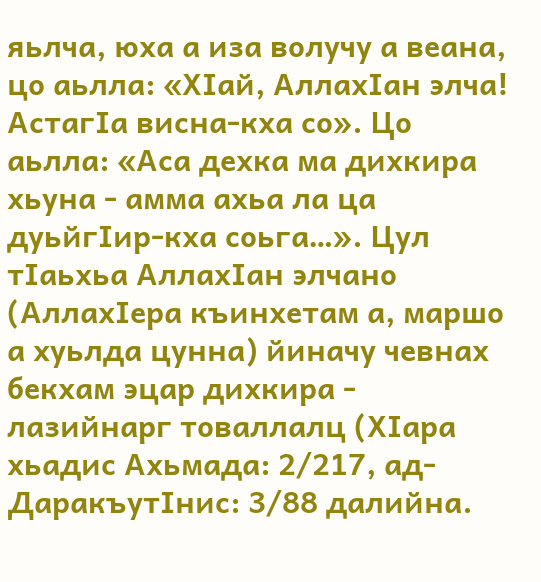яьлча, юха а иза волучу а веана, цо аьлла: «ХIай, АллахIан элча! АстагIа висна-кха со». Цо аьлла: «Аса дехка ма дихкира хьуна - амма ахьа ла ца дуьйгIир-кха соьга…». Цул тIаьхьа АллахIан элчано (АллахIера къинхетам а, маршо а хуьлда цунна) йиначу чевнах бекхам эцар дихкира - лазийнарг товаллалц (ХIара хьадис Ахьмада: 2/217, ад-ДаракъутIнис: 3/88 далийна.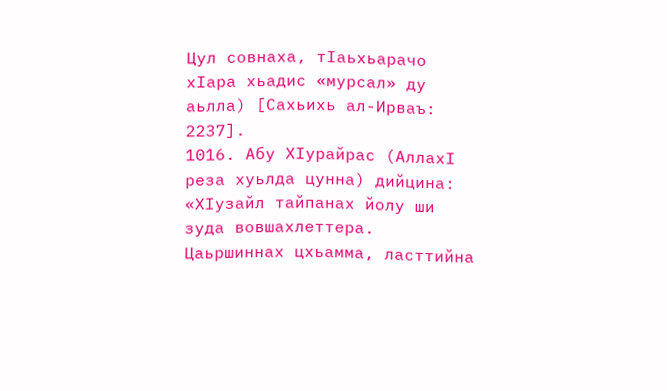Цул совнаха, тIаьхьарачо хIара хьадис «мурсал» ду аьлла) [Сахьихь ал-Ирваъ: 2237].
1016. Абу ХIурайрас (АллахI реза хуьлда цунна) дийцина: «ХIузайл тайпанах йолу ши зуда вовшахлеттера. Цаьршиннах цхьамма, ласттийна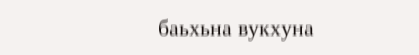баьхьна вукхуна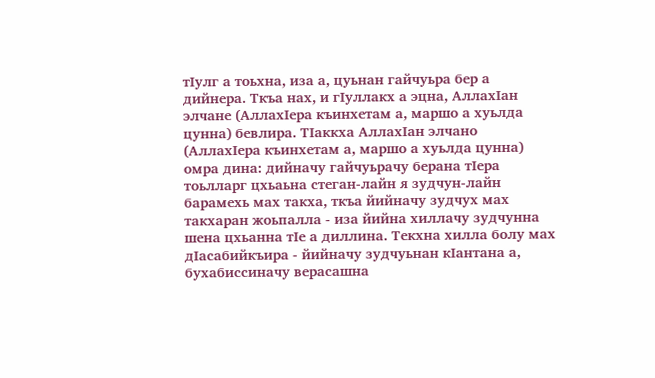тIулг а тоьхна, иза а, цуьнан гайчуьра бер а дийнера. Ткъа нах, и гIуллакх а эцна, АллахIан элчане (АллахIера къинхетам а, маршо а хуьлда цунна) бевлира. ТIаккха АллахIан элчано (АллахIера къинхетам а, маршо а хуьлда цунна) омра дина: дийначу гайчуьрачу берана тIера тоьлларг цхьаьна стеган-лайн я зудчун-лайн барамехь мах такха, ткъа йийначу зудчух мах такхаран жоьпалла - иза йийна хиллачу зудчунна шена цхьанна тIе а диллина. Текхна хилла болу мах дIасабийкъира - йийначу зудчуьнан кIантана а, бухабиссиначу верасашна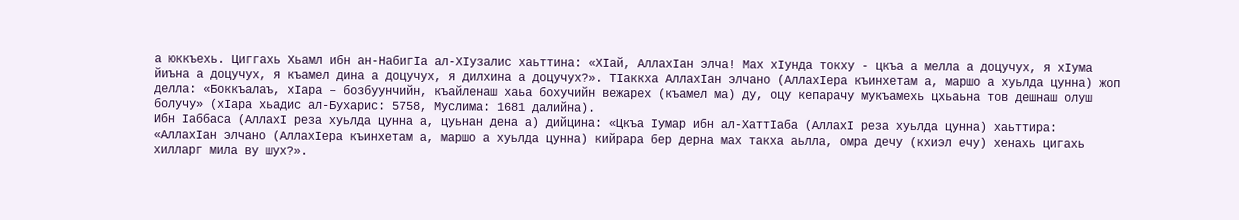а юккъехь. Циггахь Хьамл ибн ан-НабигIа ал-ХIузалис хаьттина: «ХIай, АллахIан элча! Мах хIунда токху - цкъа а мелла а доцучух, я хIума йиъна а доцучух, я къамел дина а доцучух, я дилхина а доцучух?». ТIаккха АллахIан элчано (АллахIера къинхетам а, маршо а хуьлда цунна) жоп делла: «Боккъалаъ, хIара – бозбуунчийн, къайленаш хаьа бохучийн вежарех (къамел ма) ду, оцу кепарачу мукъамехь цхьаьна тов дешнаш олуш болучу» (хIара хьадис ал-Бухарис: 5758, Муслима: 1681 далийна).
Ибн Iаббаса (АллахI реза хуьлда цунна а, цуьнан дена а) дийцина: «Цкъа Iумар ибн ал-ХаттIаба (АллахI реза хуьлда цунна) хаьттира: «АллахIан элчано (АллахIера къинхетам а, маршо а хуьлда цунна) кийрара бер дерна мах такха аьлла, омра дечу (кхиэл ечу) хенахь цигахь хилларг мила ву шух?».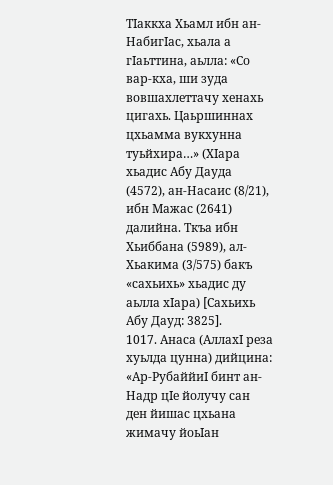ТIаккха Хьамл ибн ан-НабигIас, хьала а гIаьттина, аьлла: «Со вар-кха, ши зуда вовшахлеттачу хенахь цигахь. Цаьршиннах цхьамма вукхунна туьйхира…» (ХIара хьадис Абу Дауда (4572), ан-Насаис (8/21), ибн Мажас (2641) далийна. Ткъа ибн Хьиббана (5989), ал-Хьакима (3/575) бакъ «сахьихь» хьадис ду аьлла хIара) [Сахьихь Абу Дауд: 3825].
1017. Анаса (АллахI реза хуьлда цунна) дийцина: «Ар-РубаййиI бинт ан-Надр цIе йолучу сан ден йишас цхьана жимачу йоьIан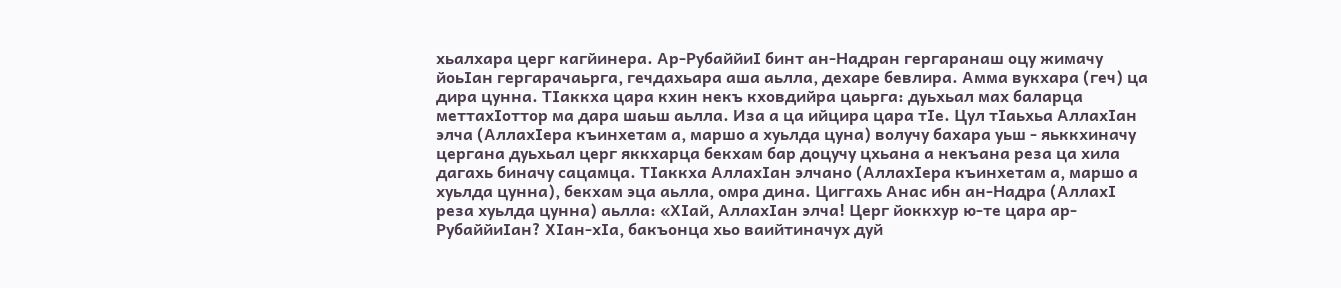хьалхара церг кагйинера. Ар-РубаййиI бинт ан-Надран гергаранаш оцу жимачу йоьIан гергарачаьрга, гечдахьара аша аьлла, дехаре бевлира. Амма вукхара (геч) ца дира цунна. ТIаккха цара кхин некъ кховдийра цаьрга: дуьхьал мах баларца меттахIоттор ма дара шаьш аьлла. Иза а ца ийцира цара тIе. Цул тIаьхьа АллахIан элча (АллахIера къинхетам а, маршо а хуьлда цуна) волучу бахара уьш - яьккхиначу цергана дуьхьал церг яккхарца бекхам бар доцучу цхьана а некъана реза ца хила дагахь биначу сацамца. ТIаккха АллахIан элчано (АллахIера къинхетам а, маршо а хуьлда цунна), бекхам эца аьлла, омра дина. Циггахь Анас ибн ан-Надра (АллахI реза хуьлда цунна) аьлла: «ХIай, АллахIан элча! Церг йоккхур ю-те цара ар-РубаййиIан? ХIан-хIа, бакъонца хьо ваийтиначух дуй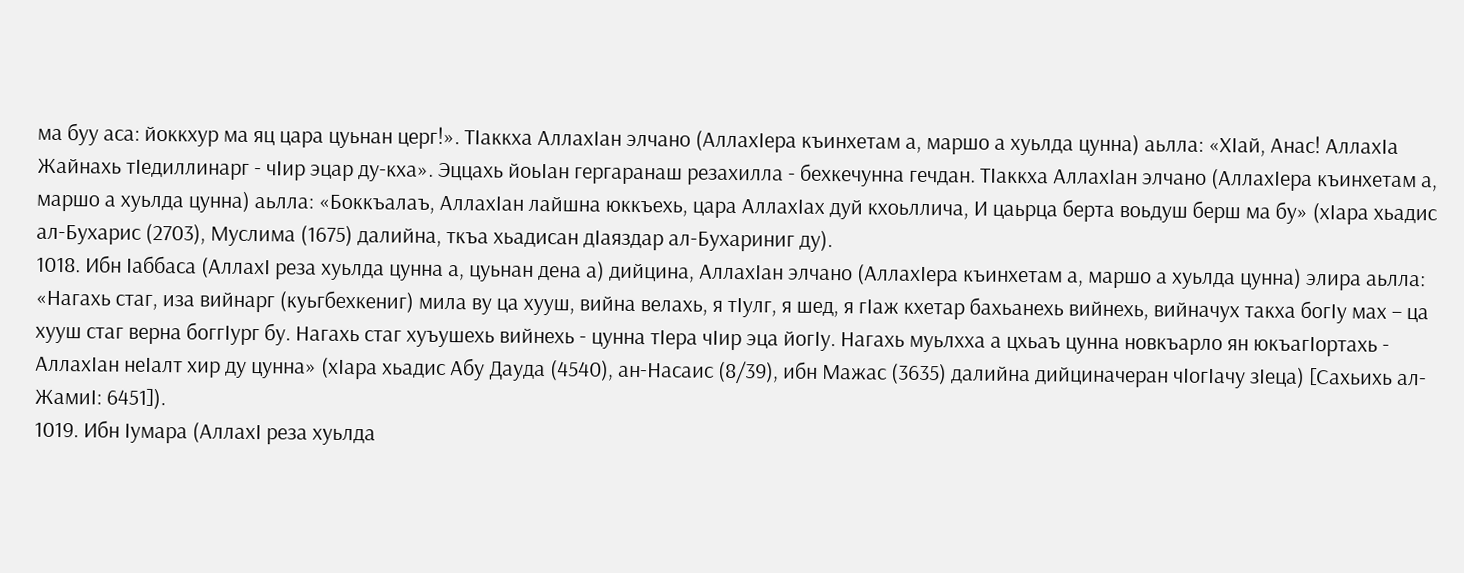ма буу аса: йоккхур ма яц цара цуьнан церг!». ТIаккха АллахIан элчано (АллахIера къинхетам а, маршо а хуьлда цунна) аьлла: «ХIай, Анас! АллахIа Жайнахь тIедиллинарг - чIир эцар ду-кха». Эццахь йоьIан гергаранаш резахилла - бехкечунна гечдан. ТIаккха АллахIан элчано (АллахIера къинхетам а, маршо а хуьлда цунна) аьлла: «Боккъалаъ, АллахIан лайшна юккъехь, цара АллахIах дуй кхоьллича, И цаьрца берта воьдуш берш ма бу» (хIара хьадис ал-Бухарис (2703), Муслима (1675) далийна, ткъа хьадисан дIаяздар ал-Бухариниг ду).
1018. Ибн Iаббаса (АллахI реза хуьлда цунна а, цуьнан дена а) дийцина, АллахIан элчано (АллахIера къинхетам а, маршо а хуьлда цунна) элира аьлла: «Нагахь стаг, иза вийнарг (куьгбехкениг) мила ву ца хууш, вийна велахь, я тIулг, я шед, я гIаж кхетар бахьанехь вийнехь, вийначух такха богIу мах – ца хууш стаг верна боггIург бу. Нагахь стаг хуъушехь вийнехь - цунна тIера чIир эца йогIу. Нагахь муьлхха а цхьаъ цунна новкъарло ян юкъагIортахь - АллахIан неIалт хир ду цунна» (хIара хьадис Абу Дауда (4540), ан-Насаис (8/39), ибн Мажас (3635) далийна дийциначеран чIогIачу зIеца) [Сахьихь ал-ЖамиI: 6451]).
1019. Ибн Iумара (АллахI реза хуьлда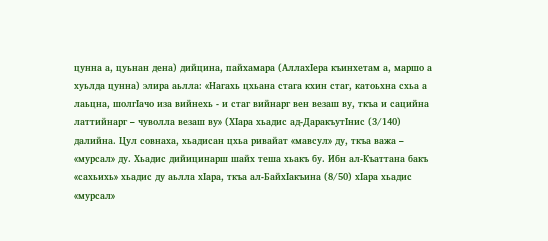цунна а, цуьнан дена) дийцина, пайхамара (АллахIера къинхетам а, маршо а хуьлда цунна) элира аьлла: «Нагахь цхьана стага кхин стаг, катоьхна схьа а лаьцна, шолгIачо иза вийнехь - и стаг вийнарг вен везаш ву, ткъа и сацийна латтийнарг – чуволла везаш ву» (ХIара хьадис ад-ДаракъутIнис (3/140) далийна. Цул совнаха, хьадисан цхьа ривайат «мавсул» ду, ткъа важа – «мурсал» ду. Хьадис дийицинарш шайх теша хьакъ бу. Ибн ал-Къаттана бакъ «сахьихь» хьадис ду аьлла хIара, ткъа ал-БайхIакъина (8/50) хIара хьадис «мурсал»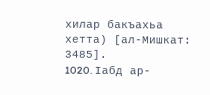хилар бакъахьа хетта) [ал-Мишкат: 3485].
1020. Iабд ар-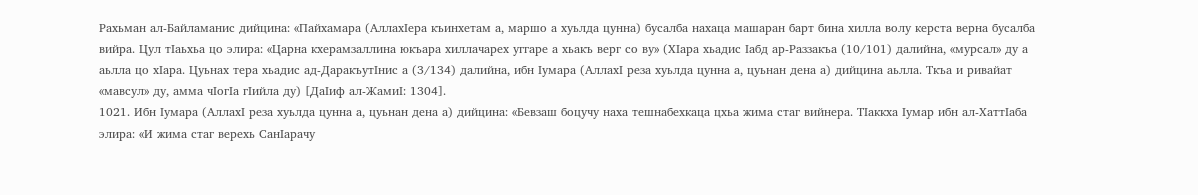Рахьман ал-Байламанис дийцина: «Пайхамара (АллахIера къинхетам а, маршо а хуьлда цунна) бусалба нахаца машаран барт бина хилла волу керста верна бусалба вийра. Цул тIаьхьа цо элира: «Царна кхерамзаллина юкъара хиллачарех уггаре а хьакъ верг со ву» (ХIара хьадис Iабд ар-Раззакъа (10/101) далийна, «мурсал» ду а аьлла цо хIара. Цуьнах тера хьадис ад-ДаракъутIнис а (3/134) далийна, ибн Iумара (АллахI реза хуьлда цунна а, цуьнан дена а) дийцина аьлла. Ткъа и ривайат «мавсул» ду, амма чIогIа гIийла ду) [ДаIиф ал-ЖамиI: 1304].
1021. Ибн Iумара (АллахI реза хуьлда цунна а, цуьнан дена а) дийцина: «Бевзаш боцучу наха тешнабехкаца цхьа жима стаг вийнера. ТIаккха Iумар ибн ал-ХаттIаба элира: «И жима стаг верехь СанIарачу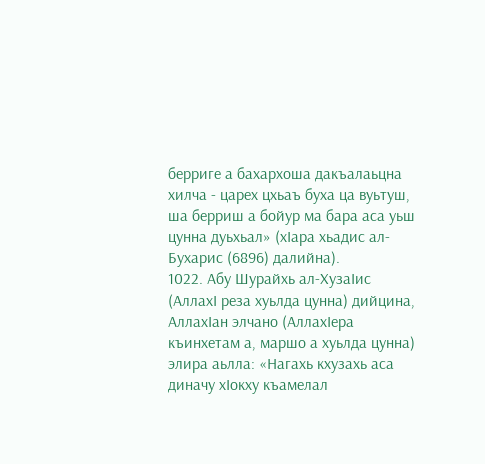берриге а бахархоша дакъалаьцна хилча - царех цхьаъ буха ца вуьтуш, ша берриш а бойур ма бара аса уьш цунна дуьхьал» (хIара хьадис ал-Бухарис (6896) далийна).
1022. Абу Шурайхь ал-ХузаIис (АллахI реза хуьлда цунна) дийцина, АллахIан элчано (АллахIера къинхетам а, маршо а хуьлда цунна) элира аьлла: «Нагахь кхузахь аса диначу хIокху къамелал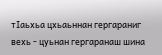тIаьхьа цхьаьннан гергараниг вехь - цуьнан гергаранаш шина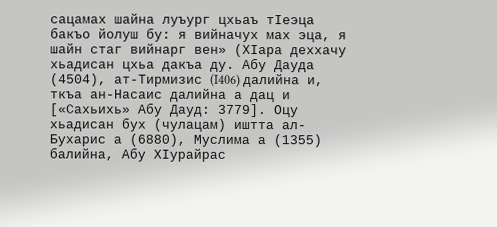сацамах шайна луъург цхьаъ тIеэца бакъо йолуш бу: я вийначух мах эца, я шайн стаг вийнарг вен» (ХIара деххачу хьадисан цхьа дакъа ду. Абу Дауда (4504), ат-Тирмизис (I406) далийна и, ткъа ан-Насаис далийна а дац и [«Сахьихь» Абу Дауд: 3779]. Оцу хьадисан бух (чулацам) иштта ал-Бухарис а (6880), Муслима а (1355) балийна, Абу ХIурайрас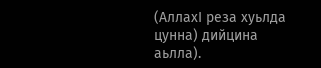(АллахI реза хуьлда цунна) дийцина аьлла).